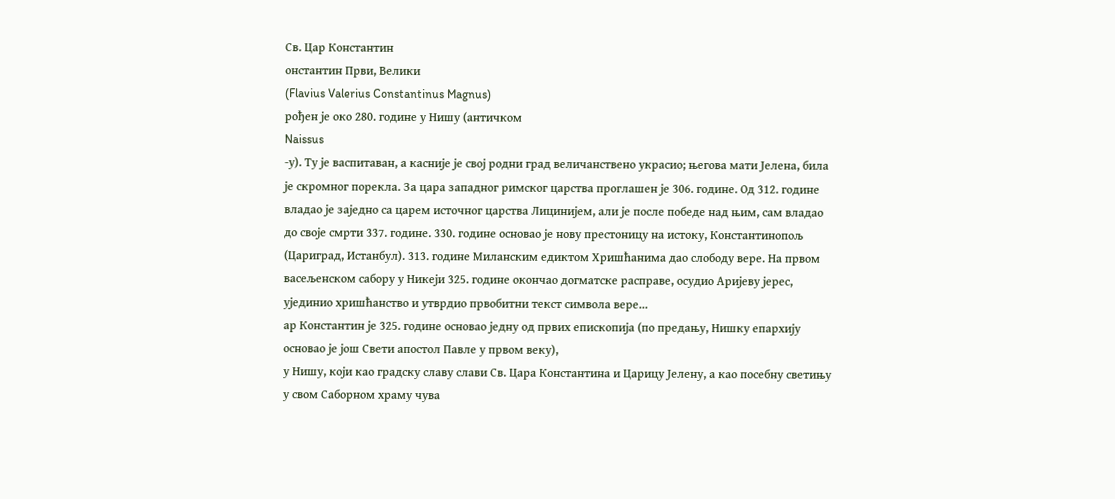Св. Цар Константин
онстантин Први, Велики
(Flavius Valerius Constantinus Magnus)
рођен је око 280. године у Нишу (античком
Naissus
-у). Ту је васпитаван, а касније је свој родни град величанствено украсио; његова мати Јелена, била је скромног порекла. За цара западног римског царства проглашен је 306. године. Од 312. године владао је заједно са царем источног царства Лицинијем, али је после победе над њим, сам владао до своје смрти 337. године. 330. године основао је нову престоницу на истоку, Константинопољ (Цариград, Истанбул). 313. године Миланским едиктом Хришћанима дао слободу вере. На првом васељенском сабору у Никеји 325. године окончао догматске расправе, осудио Аријеву јерес, ујединио хришћанство и утврдио првобитни текст символа вере...
ар Константин је 325. године основао једну од првих епископија (по предању, Нишку епархију основао је још Свети апостол Павле у првом веку),
у Нишу, који као градску славу слави Св. Цара Константина и Царицу Јелену, а као посебну светињу у свом Саборном храму чува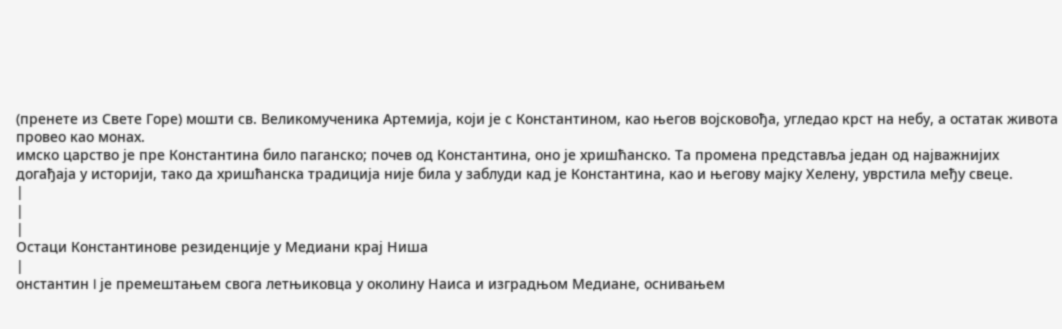(пренете из Свете Горе) мошти св. Великомученика Артемија, који је с Константином, као његов војсковођа, угледао крст на небу, а остатак живота провео као монах.
имско царство је пре Константина било паганско; почев од Константина, оно је хришћанско. Та промена представља један од најважнијих догађаја у историји, тако да хришћанска традиција није била у заблуди кад је Константина, као и његову мајку Хелену, уврстила међу свеце.
|
|
|
Остаци Константинове резиденције у Медиани крај Ниша
|
онстантин I је премештањем свога летњиковца у околину Наиса и изградњом Медиане, оснивањем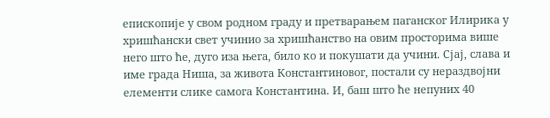епископије у свом родном граду и претварањем паганског Илирика у хришћански свет учинио за хришћанство на овим просторима више него што ће, дуго иза њега, било ко и покушати да учини. Сјај, слава и име града Ниша, за живота Константиновог, постали су нераздвојни елементи слике самога Константина. И, баш што ће непуних 40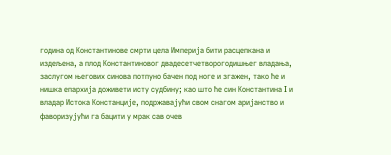година од Константинове смрти цела Империја бити расцепкана и издељена, а плод Константиновог двадесетчетворогодишњег владања, заслугом његових синова потпуно бачен под ноге и згажен, тако ће и нишка епархија доживети исту судбину; као што ће син Константина I и владар Истока Констанције, подржавајући свом снагом аријанство и фаворизујући га бацити у мрак сав очев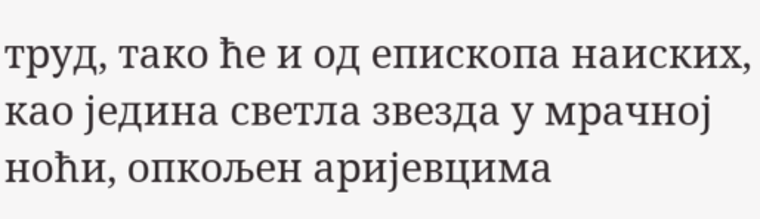труд, тако ће и од епископа наиских, као једина светла звезда у мрачној ноћи, опкољен аријевцима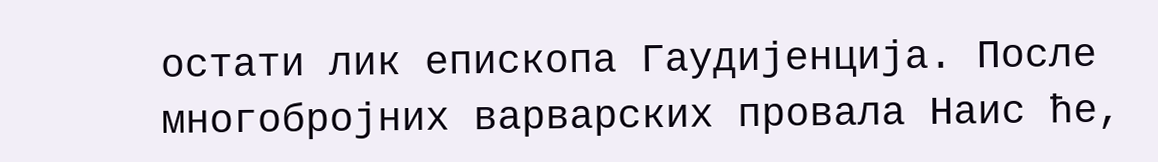остати лик епископа Гаудијенција. После многобројних варварских провала Наис ће,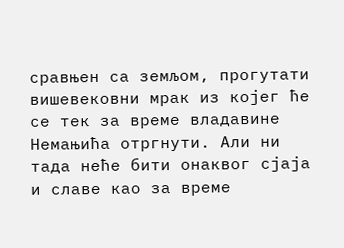сравњен са земљом, прогутати вишевековни мрак из којег ће се тек за време владавине Немањића отргнути. Али ни тада неће бити онаквог сјаја и славе као за време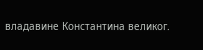владавине Константина великог.